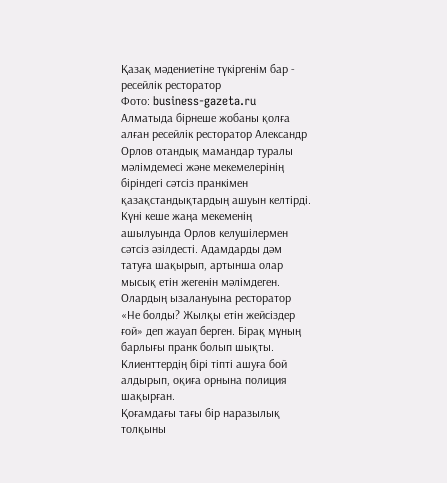Қазақ мәдениетіне түкіргенім бар - ресейлік ресторатор
Фото: business-gazeta.ru
Алматыда бірнеше жобаны қолға алған ресейлік ресторатор Александр Орлов отандық мамандар туралы мәлімдемесі және мекемелерінің біріндегі сәтсіз пранкімен қазақстандықтардың ашуын келтірді.
Күні кеше жаңа мекеменің ашылуында Орлов келушілермен сәтсіз әзілдесті. Адамдарды дәм татуға шақырып, артынша олар мысық етін жегенін мәлімдеген. Олардың ызалануына ресторатор «Не болды? Жылқы етін жейсіздер ғой» деп жауап берген. Бірақ мұның барлығы пранк болып шықты. Клиенттердің бірі тіпті ашуға бой алдырып, оқиға орнына полиция шақырған.
Қоғамдағы тағы бір наразылық толқыны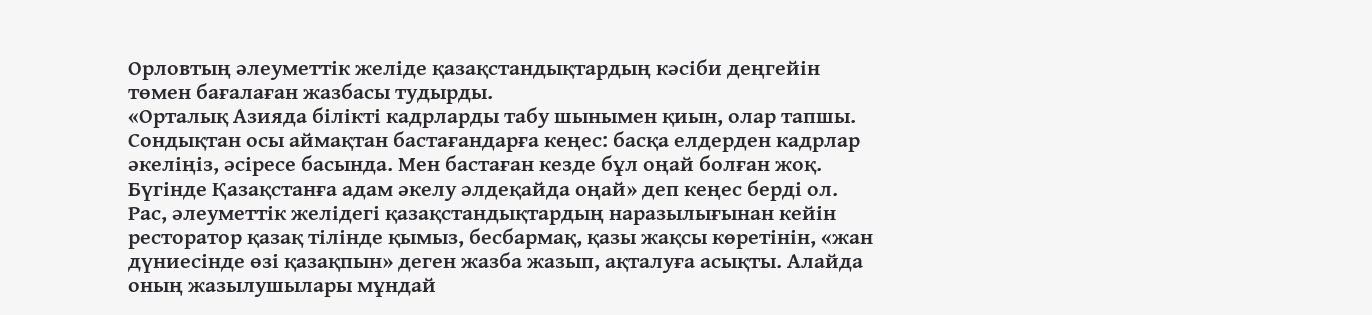Орловтың әлеуметтік желіде қазақстандықтардың кәсіби деңгейін төмен бағалаған жазбасы тудырды.
«Орталық Азияда білікті кадрларды табу шынымен қиын, олар тапшы. Сондықтан осы аймақтан бастағандарға кеңес: басқа елдерден кадрлар әкеліңіз, әсіресе басында. Мен бастаған кезде бұл оңай болған жоқ. Бүгінде Қазақстанға адам әкелу әлдеқайда оңай» деп кеңес берді ол.
Рас, әлеуметтік желідегі қазақстандықтардың наразылығынан кейін ресторатор қазақ тілінде қымыз, бесбармақ, қазы жақсы көретінін, «жан дүниесінде өзі қазақпын» деген жазба жазып, ақталуға асықты. Алайда оның жазылушылары мұндай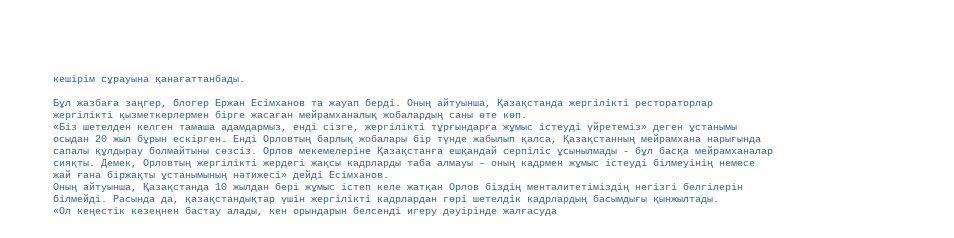кешірім сұрауына қанағаттанбады.

Бұл жазбаға заңгер, блогер Ержан Есімханов та жауап берді. Оның айтуынша, Қазақстанда жергілікті рестораторлар жергілікті қызметкерлермен бірге жасаған мейрамханалық жобалардың саны өте көп.
«Біз шетелден келген тамаша адамдармыз, енді сізге, жергілікті тұрғындарға жұмыс істеуді үйретеміз» деген ұстанымы осыдан 20 жыл бұрын ескірген. Енді Орловтың барлық жобалары бір түнде жабылып қалса, Қазақстанның мейрамхана нарығында сапалы құлдырау болмайтыны сөзсіз. Орлов мекемелеріне Қазақстанға ешқандай серпіліс ұсынылмады - бұл басқа мейрамханалар сияқты. Демек, Орловтың жергілікті жердегі жақсы кадрларды таба алмауы – оның кадрмен жұмыс істеуді білмеуінің немесе жай ғана біржақты ұстанымының нәтижесі» дейді Есімханов.
Оның айтуынша, Қазақстанда 10 жылдан бері жұмыс істеп келе жатқан Орлов біздің менталитетіміздің негізгі белгілерін білмейді. Расында да, қазақстандықтар үшін жергілікті кадрлардан гөрі шетелдік кадрлардың басымдығы қынжылтады.
«Ол кеңестік кезеңнен бастау алады, кен орындарын белсенді игеру дәуірінде жалғасуда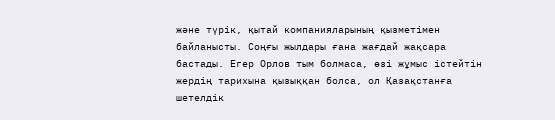және түрік, қытай компанияларының қызметімен байланысты. Соңғы жылдары ғана жағдай жақсара бастады. Егер Орлов тым болмаса, өзі жұмыс істейтін жердің тарихына қызыққан болса, ол Қазақстанға шетелдік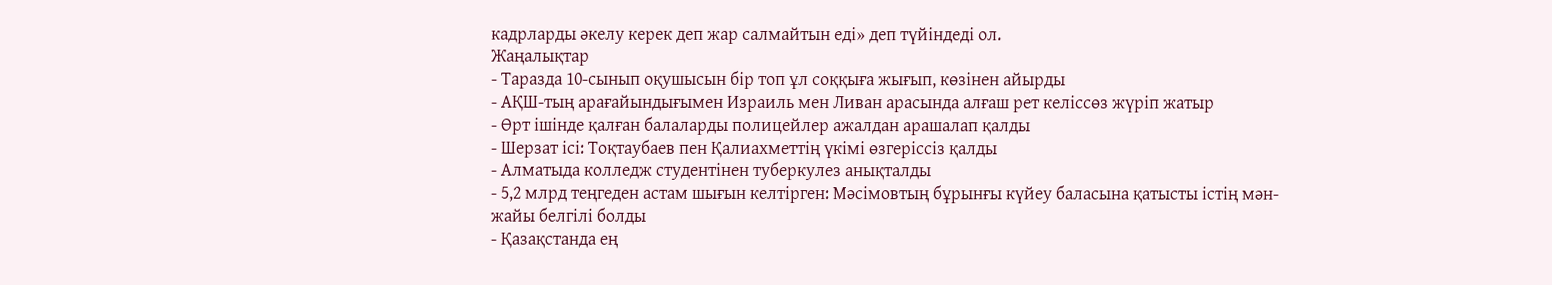кадрларды әкелу керек деп жар салмайтын еді» деп түйіндеді ол.
Жаңалықтар
- Таразда 10-сынып оқушысын бір топ ұл соққыға жығып, көзінен айырды
- АҚШ-тың арағайындығымен Израиль мен Ливан арасында алғаш рет келіссөз жүріп жатыр
- Өрт ішінде қалған балаларды полицейлер ажалдан арашалап қалды
- Шерзат ісі: Тоқтаубаев пен Қалиахметтің үкімі өзгеріссіз қалды
- Алматыда колледж студентінен туберкулез анықталды
- 5,2 млрд теңгеден астам шығын келтірген: Мәсімовтың бұрынғы күйеу баласына қатысты істің мән-жайы белгілі болды
- Қазақстанда ең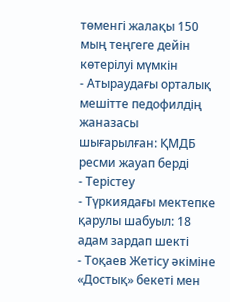төменгі жалақы 150 мың теңгеге дейін көтерілуі мүмкін
- Атыраудағы орталық мешітте педофилдің жаназасы шығарылған: ҚМДБ ресми жауап берді
- Терістеу
- Түркиядағы мектепке қарулы шабуыл: 18 адам зардап шекті
- Тоқаев Жетісу әкіміне «Достық» бекеті мен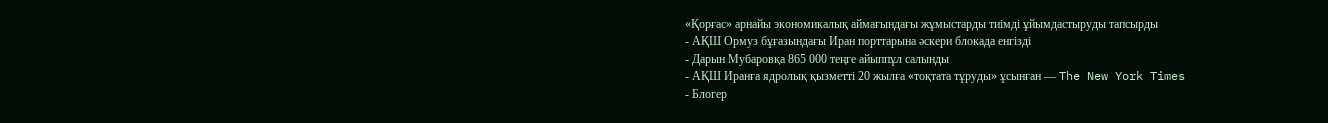«Қорғас» арнайы экономикалық аймағындағы жұмыстарды тиімді ұйымдастыруды тапсырды
- АҚШ Ормуз бұғазындағы Иран порттарына әскери блокада енгізді
- Дарын Мубаровқа 865 000 теңге айыппұл салынды
- АҚШ Иранға ядролық қызметті 20 жылға «тоқтата тұруды» ұсынған — The New York Times
- Блогер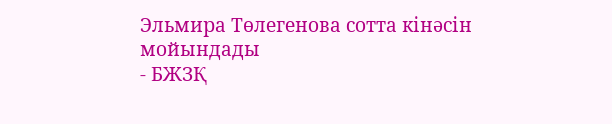Эльмира Төлегенова сотта кінәсін мойындады
- БЖЗҚ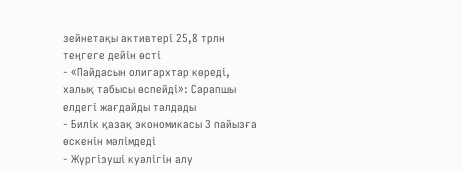зейнетақы активтері 25,8 трлн теңгеге дейін өсті
- «Пайдасын олигархтар көреді, халық табысы өспейді»: Сарапшы елдегі жағдайды талдады
- Билік қазақ экономикасы 3 пайызға өскенін мәлімдеді
- Жүргізуші куәлігін алу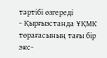тәртібі өзгереді
- Қырғызстанда ҰҚМК төрағасының тағы бір экс-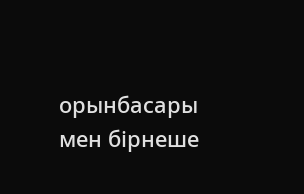орынбасары мен бірнеше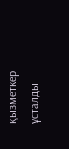қызметкер ұсталды